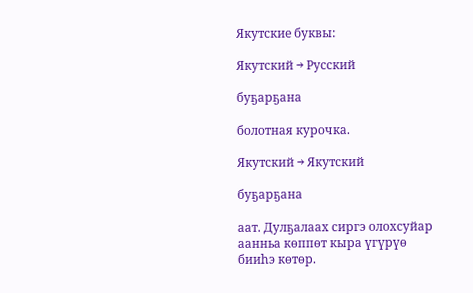Якутские буквы:

Якутский → Русский

буҕарҕана

болотная курочка.

Якутский → Якутский

буҕарҕана

аат. Дулҕалаах сиргэ олохсуйар аанньа көппөт кыра үгүрүө бииһэ көтөр.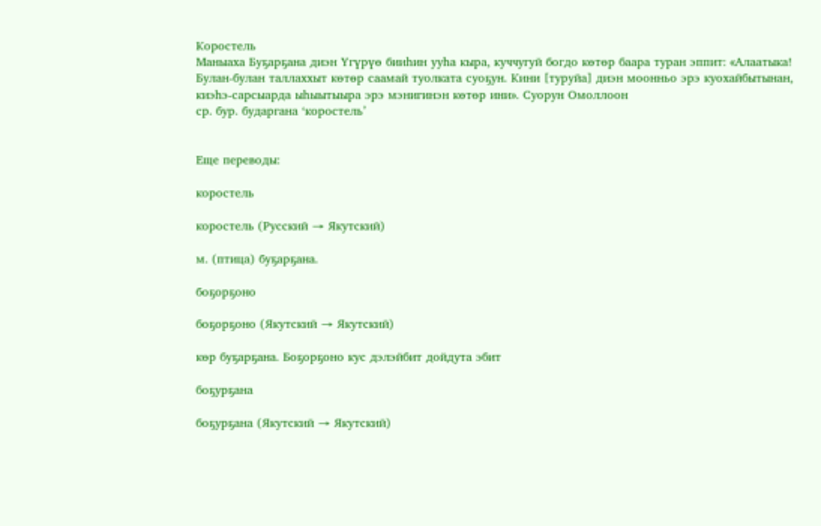Коростель
Маныаха Буҕарҕана диэн Үгүрүө бииһин ууһа кыра, куччугуй богдо көтөр баара туран эппит: «Алаатыка! Булан-булан таллаххыт көтөр саамай туолката суоҕун. Кини [туруйа] диэн моонньо эрэ куохайбытынан, киэһэ-сарсыарда ыһыытыыра эрэ мэнигинэн көтөр ини». Суорун Омоллоон
ср. бур. бударгана ‘коростель’


Еще переводы:

коростель

коростель (Русский → Якутский)

м. (птица) буҕарҕана.

боҕорҕоно

боҕорҕоно (Якутский → Якутский)

көр буҕарҕана. Боҕорҕоно кус дэлэйбит дойдута эбит

боҕурҕана

боҕурҕана (Якутский → Якутский)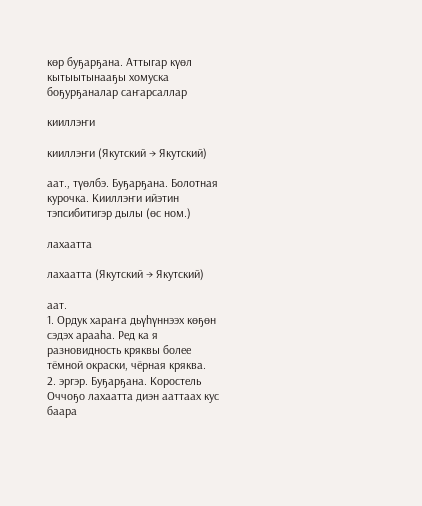көр буҕарҕана. Аттыгар күөл кытыытынааҕы хомуска боҕурҕаналар саҥарсаллар

кииллэҥи

кииллэҥи (Якутский → Якутский)

аат., түөлбэ. Буҕарҕана. Болотная курочка. Кииллэҥи ийэтин тэпсибитигэр дылы (өс ном.)

лахаатта

лахаатта (Якутский → Якутский)

аат.
1. Ордук хараҥа дьүһүннээх көҕөн сэдэх арааһа. Ред ка я разновидность кряквы более тёмной окраски, чёрная кряква.
2. эргэр. Буҕарҕана. Коростель
Оччоҕо лахаатта диэн ааттаах кус баара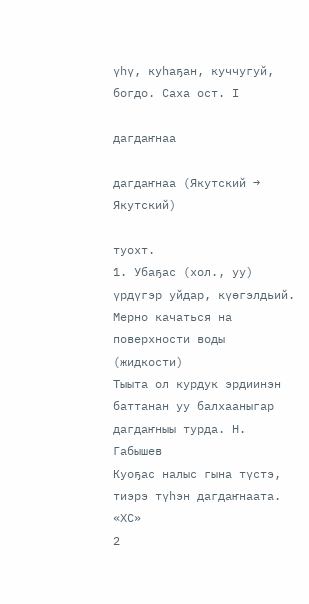үһү, куһаҕан, куччугуй, богдо. Саха ост. I

дагдаҥнаа

дагдаҥнаа (Якутский → Якутский)

туохт.
1. Убаҕас (хол., уу) үрдүгэр уйдар, күөгэлдьий. Мерно качаться на поверхности воды (жидкости)
Тыыта ол курдук эрдиинэн баттанан уу балхааныгар дагдаҥныы турда. Н. Габышев
Куоҕас налыс гына түстэ, тиэрэ түһэн дагдаҥнаата. «ХС»
2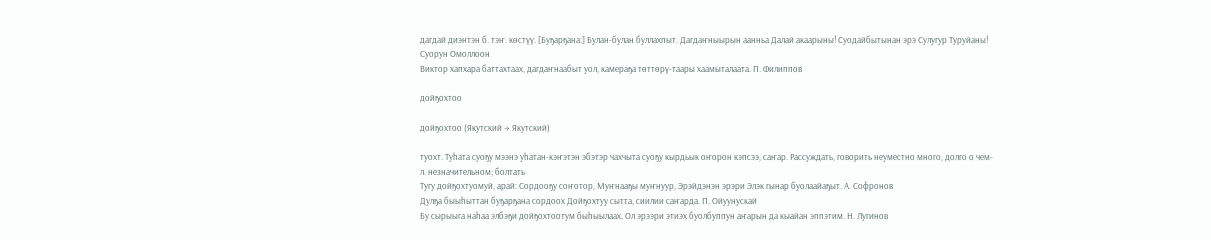дагдай диэнтэн б. тэҥ. көстүү. [Буҕарҕана:] Булан-булан буллахпыт. Дагдаҥныырын аанньа Далай акаарыны! Суодайбытынан эрэ Сулугур Туруйаны! Суорун Омоллоон
Виктор хапхара баттахтаах, дагдаҥнаабыт уол, камераҕа төттөрү-таары хаамыталаата. П. Филиппов

дойҕохтоо

дойҕохтоо (Якутский → Якутский)

туохт. Туһата суоҕу мээнэ уһатан-кэҥэтэн эбэтэр чахчыта суоҕу кырдьык оҥорон кэпсээ, саҥар. Рассуждать, говорить неуместно много, долго о чем-л. незначительном; болтать
Тугу дойҕохтуомуй, арай: Сордооҕу соҥотор, Муҥнааҕы муҥнуур, Эрэйдэнэн эрэри Элэк гынар буолаайаҕыт. А. Софронов
Дулҕа быыһыттан буҕарҕана сордоох Дойҕохтуу сытта, сиилии саҥарда. П. Ойуунускай
Бу сырыыга наһаа элбэҕи дойҕохтоотум быһыылаах. Ол эрээри этиэх буолбуппун аҥарын да кыайан эппэтим. Н. Лугинов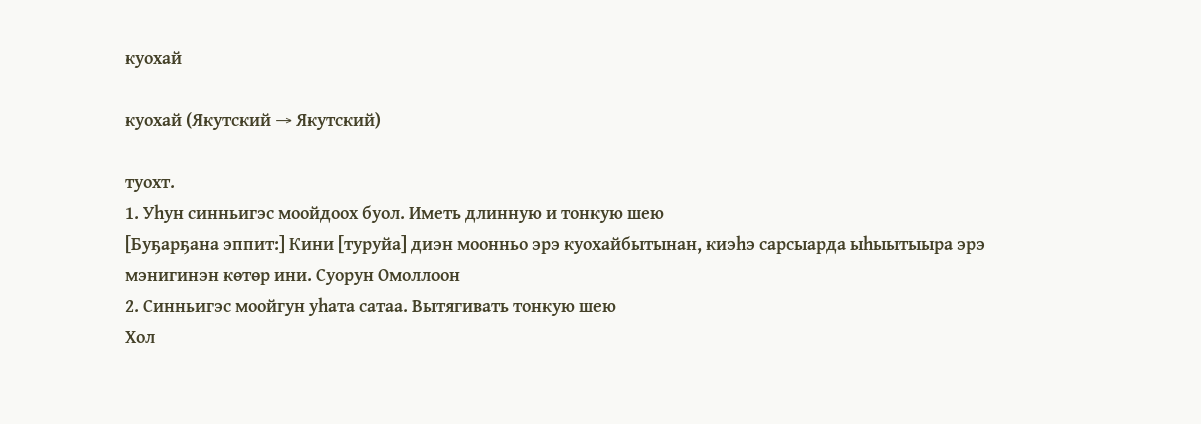куохай

куохай (Якутский → Якутский)

туохт.
1. Уһун синньигэс моойдоох буол. Иметь длинную и тонкую шею
[Буҕарҕана эппит:] Кини [туруйа] диэн моонньо эрэ куохайбытынан, киэһэ сарсыарда ыһыытыыра эрэ мэнигинэн көтөр ини. Суорун Омоллоон
2. Синньигэс моойгун уһата сатаа. Вытягивать тонкую шею
Хол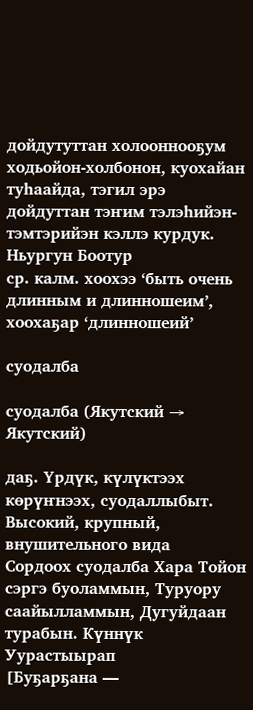дойдутуттан холооннооҕум ходьойон-холбонон, куохайан туһаайда, тэгил эрэ дойдуттан тэҥим тэлэһийэн-тэмтэрийэн кэллэ курдук. Ньургун Боотур
ср. калм. хоохээ ‘быть очень длинным и длинношеим’, хоохаҕар ‘длинношеий’

суодалба

суодалба (Якутский → Якутский)

даҕ. Үрдүк, күлүктээх көрүҥнээх, суодаллыбыт. Высокий, крупный, внушительного вида
Сордоох суодалба Хара Тойон сэргэ буоламмын, Туруору саайылламмын, Дугуйдаан турабын. Күннүк Уурастыырап
[Буҕарҕана —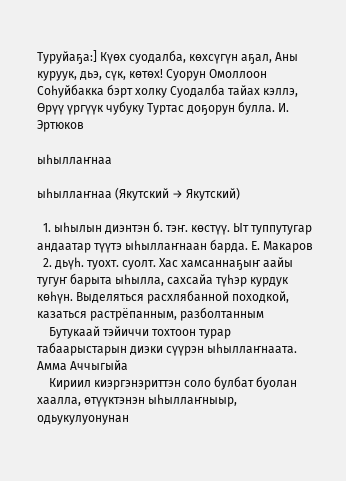Туруйаҕа:] Күөх суодалба, көхсүгүн аҕал, Аны куруук, дьэ, сүк, көтөх! Суорун Омоллоон
Соһуйбакка бэрт холку Суодалба тайах кэллэ, Өрүү үргүүк чубуку Туртас доҕорун булла. И. Эртюков

ыһыллаҥнаа

ыһыллаҥнаа (Якутский → Якутский)

  1. ыһылын диэнтэн б. тэҥ. көстүү. Ыт туппутугар андаатар түүтэ ыһыллаҥнаан барда. Е. Макаров
  2. дьүһ. туохт. суолт. Хас хамсаннаҕыҥ аайы тугуҥ барыта ыһылла, сахсайа түһэр курдук көһүн. Выделяться расхлябанной походкой, казаться растрёпанным, разболтанным
    Бутукаай тэйиччи тохтоон турар табаарыстарын диэки сүүрэн ыһыллаҥнаата. Амма Аччыгыйа
    Кириил киэргэнэриттэн соло булбат буолан хаалла, өтүүктэнэн ыһыллаҥныыр, одьукулуонунан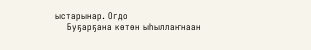ыстарынар. Огдо
    Буҕарҕана көтөн ыһыллаҥнаан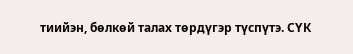тиийэн, бөлкөй талах төрдүгэр түспүтэ. СҮК